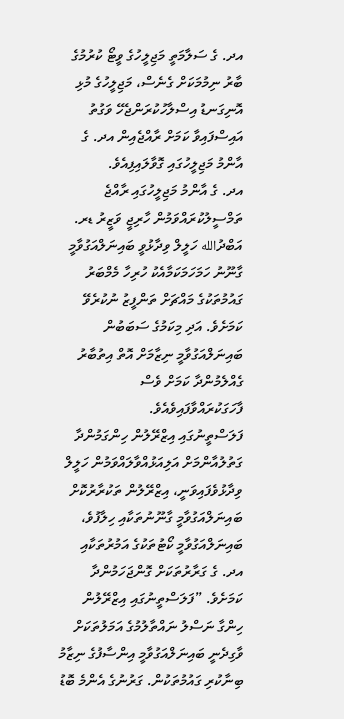އދ. ގެ ސަލާމަތީ މަޖިލީހުގެ ވީޓޯ ކުރުމުގެ ބާރު ނިމުމަކަށް ގެނެސް، މަޖިލީހުގެ މުޅި އޮނިގަނޑު އިސްލާހުކުރަންޖެހޭ ވަގުތު އައިސްފައިވާ ކަމަށް ރާއްޖެއިން އދ. ގެ އާންމު މަޖިލީހުގައި ގޮވާލައިފިއެވެ.
އދ. ގެ އާންމު މަޖިލީހުގައި ރާއްޖެ ތަމްސީލުކުރައްވަމުން ހާރިޖީ ވަޒީރު ޑރ. އަބްދުالله ހަލީލް ވިދާޅުވީ ބައިނަލްއަގުވާމީ ގާނޫނު ހަމަހަމަކަމާއެކު ހުރިހާ މެމްބަރު ގައުމުތަކުގެ މައްޗަށް ތަންފީޒު ނުކުރެވޭ ކަމަށެވެ. އަދި މިކަމުގެ ސަބަބުން ބައިނަލްއަގުވާމީ ނިޒާމަށް އޮތް އިތުބާރު ގެއްލެމުންދާ ކަމަށް ވެސް ފާހަގަކުރައްވާފައިވެއެވެ.
ފަލަސްތީނުގައި އިޒްރޭލުން ހިންގަމުންދާ ގަތުލުއާންމަށް އަލިއަޅުއްވާލައްވަމުން ހަލީލް ވިދާޅުވެފައިވަނީ، އިޒްރޭލުން ތަކުރާރުކޮށް ބައިނަލްއަގުވާމީ ގާނޫނުތަކާއި ހިލާފުވެ، ބައިނަލްއަގުވާމީ ކޯޓުތަކުގެ އަމުރުތަކާއި އދ. ގެ ގަރާރުތަކަށް ގޮންޖަހަމުންދާ ކަމަށެވެ. ”ފަލަސްތީނުގައި އިޒްރޭލުން ހިންގާ ނަސްލު ނައްތާލުމުގެ އަމަލުތަކަށް ވާގިދެނީ ބައިނަލްއަގުވާމީ އިންސާފުގެ ނިޒާމު ބިނާކުރި ގައުމުތަކުން. ގަރުނުގެ އެންމެ ބޮޑު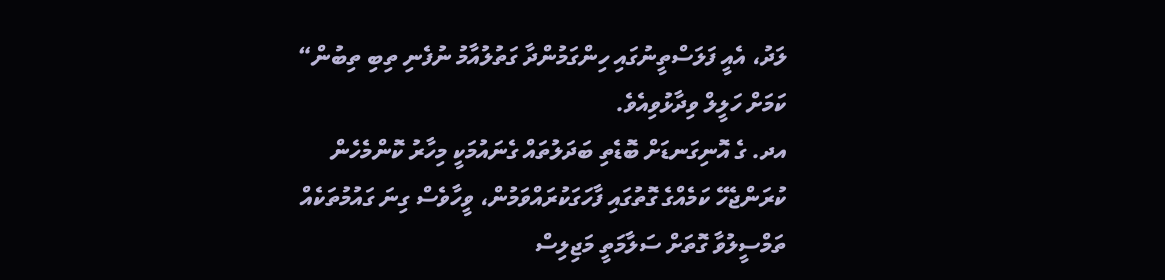ލަދު، އެއީ ފަލަސްތީނުގައި ހިންގަމުންދާ ގަތުލުއާމު ނުފެނި ތިބި ތިބުން“ ކަމަށް ހަލީލް ވިދާޅުވިއެވެ.
އދ. ގެ އޮނިގަނޑަށް ބޮޑެތި ބަދަލުތައް ގެނައުމަކީ މިހާރު ކޮންމެހެން ކުރަންޖެހޭ ކަމެއްގެ ގޮތުގައި ފާހަގަކުރައްވަމުން، ވީހާވެސް ގިނަ ގައުމުތަކެއް ތަމްސީލުވާ ގޮތަށް ސަލާމަތީ މަޖިލިސް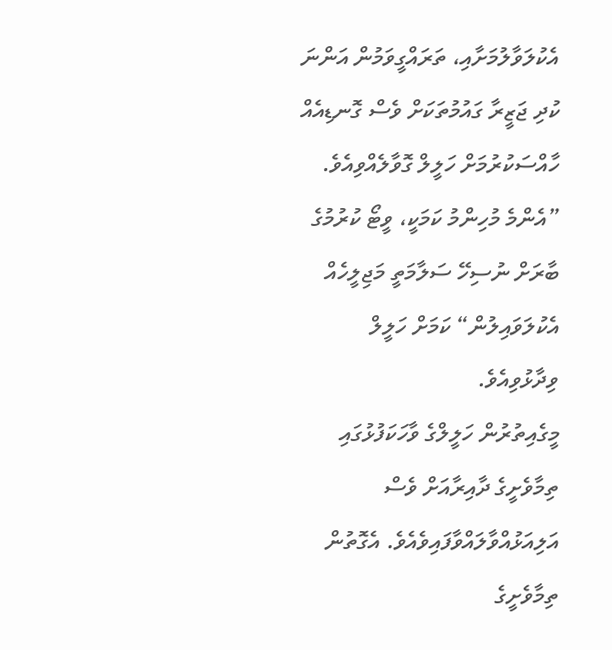އެކުލަވާލުމަށާއި، ތަރައްގީވަމުން އަންނަ ކުދި ޖަޒީރާ ގައުމުތަކަށް ވެސް ގޮނޑިއެއް ހާއްސަކުރުމަށް ހަލީލް ގޮވާލެއްވިއެވެ.
”އެންމެ މުހިންމު ކަމަކީ، ވީޓޯ ކުރުމުގެ ބާރަށް ނުސިހޭ ސަލާމަތީ މަޖިލީހެއް އެކުލަވައިލުން“ ކަމަށް ހަލީލް ވިދާޅުވިއެވެ.
މީގެއިތުރުން ހަލީލްގެ ވާހަކަފުޅުގައި ތިމާވެށީގެ ދާއިރާއަށް ވެސް އަލިއަޅުއްވާލައްވާފައިވެއެވެ. އެގޮތުން ތިމާވެށީގެ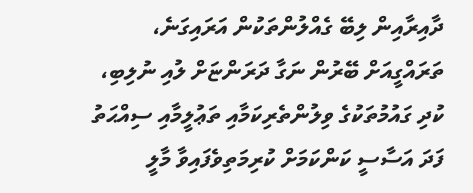ދާއިރާއިން ލިބޭ ގެއްލުންތަކުން އަރައިގަނެ، ތަރައްގީއަށް ބޭރުން ނަގާ ދަރަންޏަށް ލުއި ނުލިބި، ކުދި ގައުމުތަކުގެ ވިލުންތެރިކަމާއި ތަޢުލީމާއި ސިއްޙަތު ފަދަ އަސާސީ ކަންކަމަށް ކުރިމަތިވެފައިވާ މާލީ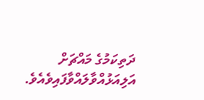ދަތިކަމުގެ މައްޗަށް އަލިއަޅުއްވާލައްވާފައިވެއެވެ.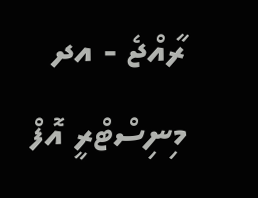ރާއްޖެ - އދ މިނިސްޓްރީ އޮފް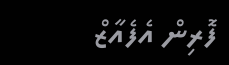ފޮރިން އެފެއާޒް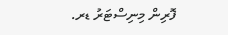ފޮރިން މިނިސްޓަރު ޑރ.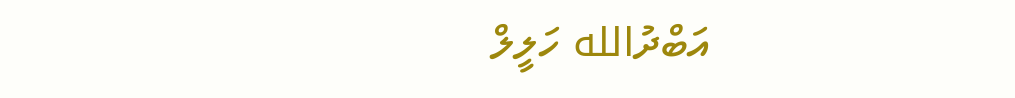އަބްދުالله ހަލީލް